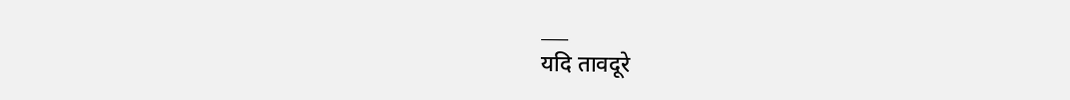___
यदि तावदूरे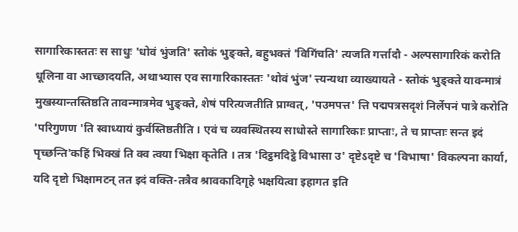सागारिकास्ततः स साधुः 'धोवं भुंजति' स्तोकं भुङ्क्ते, बहुभक्तं 'विगिंचति' त्यजति गर्त्तादौ - अल्पसागारिकं करोति धूलिना वा आच्छादयति, अथाभ्यास एव सागारिकास्ततः 'थोवं भुंज' त्त्यन्यथा व्याख्यायते - स्तोकं भुङ्क्ते यावन्मात्रं मुखस्यान्तस्तिष्ठति तावन्मात्रमेव भुङ्क्ते, शेषं परित्यजतीति प्राग्वत्, 'पउमपत्त' त्ति पद्मपत्रसदृशं निर्लेपनं पात्रे करोति 'परिगुणण 'ति स्वाध्यायं कुर्वस्तिष्ठतीति । एवं च व्यवस्थितस्य साधोस्ते सागारिकाः प्राप्ताः, ते च प्राप्ताः सन्त इदं पृच्छन्ति'कहिं भिक्खं ति क्व त्वया भिक्षा कृतेति । तत्र 'दिट्ठमदिट्ठे विभासा उ' दृष्टेऽदृष्टे च 'विभाषा' विकल्पना कार्या, यदि दृष्टो भिक्षामटन् तत इदं वक्ति-तत्रैव श्रावकादिगृहे भक्षयित्वा इहागत इति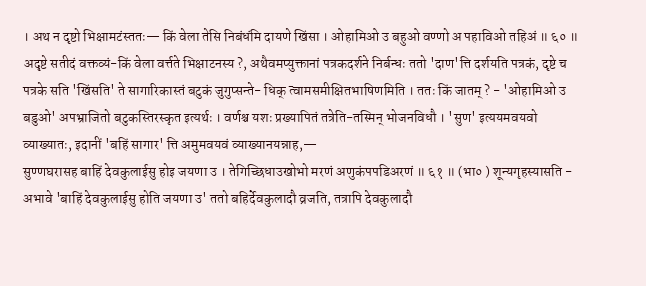। अथ न दृष्टो भिक्षामटंस्ततः— किं वेला तेसि निबंधंमि दायणे खिंसा । ओहामिओ उ बहुओ वण्णो अ पहाविओ तहिअं ॥ ६० ॥
अदृष्टे सतीदं वक्तव्यं-किं वेला वर्त्तते भिक्षाटनस्य ?, अथैवमप्युक्तानां पत्रकदर्शने निर्बन्धः ततो 'दाण'त्ति दर्शयति पत्रकं, दृष्टे च पत्रके सति 'खिंसति' ते सागारिकास्तं बटुकं जुगुप्सन्ते- धिक् त्वामसमीक्षितभाषिणमिति । ततः किं जातम् ? - 'ओहामिओ उ बडुओ' अपभ्राजितो बटुकस्तिरस्कृत इत्यर्थः । वर्णश्च यशः प्रख्यापितं तत्रेति-तस्मिन् भोजनविधौ । 'सुण' इत्ययमवयवो व्याख्यातः, इदानीं 'बहिं सागार' त्ति अमुमवयवं व्याख्यानयन्नाह,—
सुण्णघरासह बाहिं देवकुलाईसु होइ जयणा उ । तेगिच्छिधाउखोभो मरणं अणुकंपपडिअरणं ॥ ६१ ॥ (भा० ) शून्यगृहस्यासति - अभावे 'बाहिं देवकुलाईसु होति जयणा उ' ततो बहिर्देवकुलादौ व्रजति, तत्रापि देवकुलादौ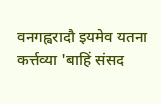वनगह्वरादौ इयमेव यतना कर्त्तव्या 'बाहिं संसद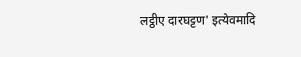लट्ठीए दारघट्टण' इत्येवमादि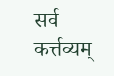सर्व कर्त्तव्यम्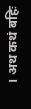। अथ कथं बहिः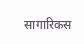सागारिकस